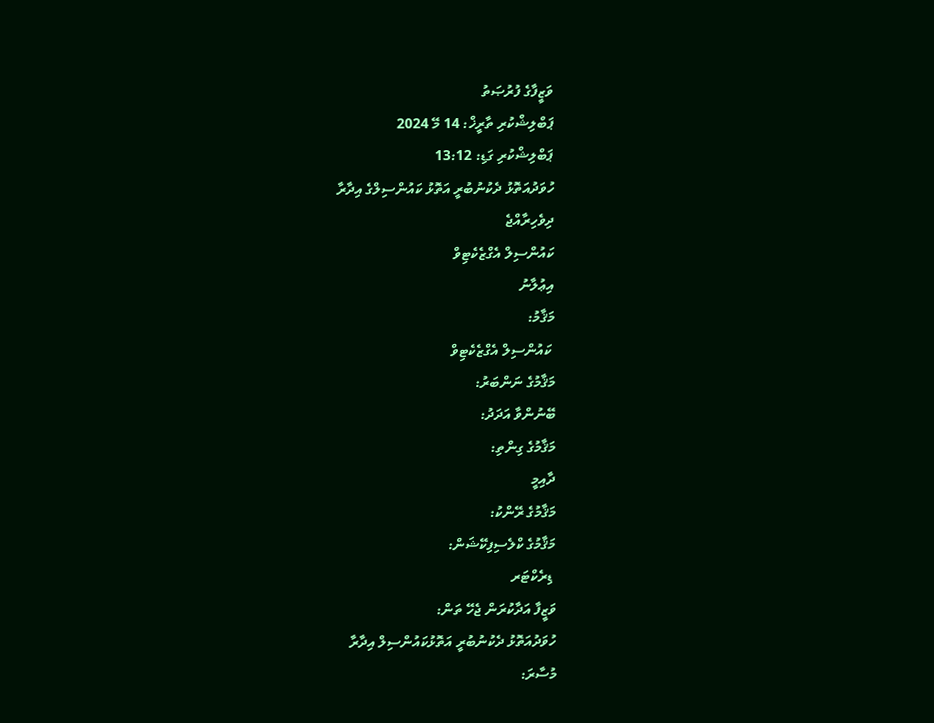ވަޒީފާގެ ފުރުޞަތު
ޕަބްލިޝްކުރި ތާރީޚް: 14 މޭ 2024
ޕަބްލިޝްކުރި ގަޑި: 13:12
ހުވަދުއަތޮޅު ދެކުނުބުރީ އަތޮޅު ކައުންސިލްގެ އިދާރާ
ދިވެހިރާއްޖެ
ކައުންސިލް އެގްޒެކެޓިވް
އިޢުލާނު
މަޤާމު:
 ކައުންސިލް އެގްޒެކެޓިވް
މަޤާމުގެ ނަންބަރު:
ބޭނުންވާ އަދަދު:
މަޤާމުގެ ގިންތި:
ދާއިމީ
މަޤާމުގެ ރޭންކު:
މަޤާމުގެ ކްލެސިފިކޭޝަން:
 ޑިރެކްޓަރ
ވަޒީފާ އަދާކުރަން ޖެހޭ ތަން:
ހުވަދުއަތޮޅު ދެކުނުބުރީ އަތޮޅުކައުންސިލް އިދާރާ
މުސާރަ: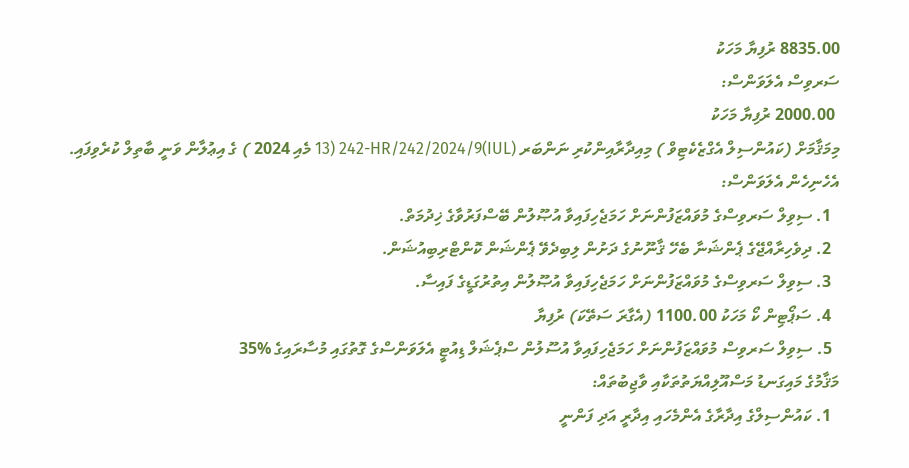8835.00 ރުފިޔާ މަހަކު
ސަރވިސް އެލަވަންސް:
 2000.00 ރުފިޔާ މަހަކު
މިމަޤާމަށް (ކައުންސިލް އެގްޒެކެޓިވް ) މިއިދާރާއިންކުރި ނަންބަރ (IUL)242-HR/242/2024/9 (13 މެއި 2024 ) ގެ އިޢުލާން ވަނީ ބާތިލް ކުރެވިފައި.
އެހެނިހެން އެލަވަންސް:
  1. ސިވިލް ސަރވިސްގެ މުވައްޒަފުންނަށް ހަމަޖެހިފައިވާ އުޞޫލުން ބޭސްފަރުވާގެ ޚިދުމަތް.
  2. ދިވެހިރާއްޖޭގެ ޕެންޝަނާ ބެހޭ ޤާނޫނުގެ ދަށުން ލިބިދެވޭ ޕެންޝަން ކޮންޓްރިބިއުޝަން.
  3. ސިވިލް ސަރވިސްގެ މުވައްޒަފުންނަށް ހަމަޖެހިފައިވާ އުޞޫލުން އިތުރުގަޑީގެ ފައިސާ.
  4. ސަޕޯޓިން ކޯ މަހަކު 1100.00 (އެގާރަ ސަތޭކަ) ރުފިޔާ
  5. ސިވިލް ސަރވިސް މުވައްޒަފުންނަށް ހަމަޖެހިފައިވާ އުސޫލުން ސްޕެޝަލް ޑިއުޓީ އެލަވަންސްގެ ގޮތުގައި މުސާރައިގެ %35
މަޤާމުގެ މައިގަނޑު މަސްއޫލިއްޔަތުތަކާއި ވާޖިބުތައް:
  1. ކައުންސިލްގެ އިދާރާގެ އެންމެހައި އިދާރީ އަދި ފަންނީ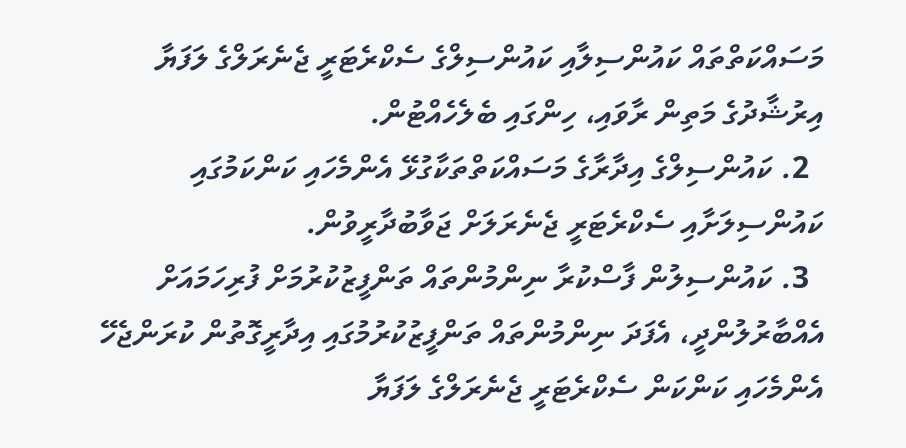މަސައްކަތްތައް ކައުންސިލާއި ކައުންސިލްގެ ސެކްރެޓަރީ ޖެނެރަލްގެ ލަފަޔާ އިރުޝާދުގެ މަތިން ރާވައި، ހިންގައި ބެލެހެއްޓުން.
  2. ކައުންސިލްގެ އިދާރާގެ މަސައްކަތްތަކާގުޅޭ އެންމެހައި ކަންކަމުގައި ކައުންސިލަށާއި ސެކްރެޓަރީ ޖެނެރަލަށް ޖަވާބުދާރީވުން.
  3. ކައުންސިލުން ފާސްކުރާ ނިންމުންތައް ތަންފީޒުކުރުމަށް ފުރިހަމައަށް އެއްބާރުލުންދީ، އެފަދަ ނިންމުންތައް ތަންފީޒުކުރުމުގައި އިދާރީގޮތުން ކުރަންޖެހޭ އެންމެހައި ކަންކަން ސެކްރެޓަރީ ޖެނެރަލްގެ ލަފަޔާ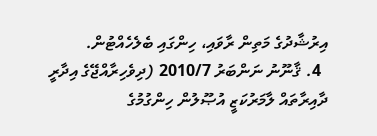އިރުޝާދުގެ މަތިން ރާވައި، ހިންގައި ބެލެހެއްޓުން.
  4. ޤާނޫނު ނަންބަރު 2010/7 (ދިވެހިރާއްޖޭގެ އިދާރީ ދާއިރާތައް ލާމަރުކަޒީ އުޞޫލުން ހިންގުމުގެ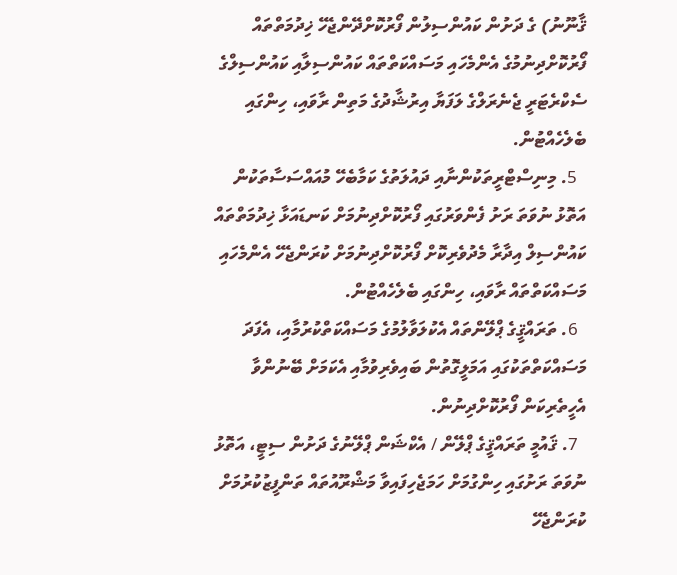ޤާނޫނު) ގެ ދަށުން ކައުންސިލުން ފޯރުކޮށްދޭންޖެހޭ ޚިދުމަތްތައް ފޯރުކޮށްދިނުމުގެ އެންމެހައި މަސައްކަތްތައް ކައުންސިލާއި ކައުންސިލްގެ ސެކްރެޓަރީ ޖެނެރަލްގެ ލަފަޔާ އިރުޝާދުގެ މަތިން ރާވައި، ހިންގައި ބެލެހެއްޓުން.
  5. މިނިސްޓްރީތަކުންނާއި ދައުލަތުގެ ކަމާބެހޭ މުއައްސަސާތަކުން އަތޮޅު ނުވަތަ ރަށު ފެންވަރުގައި ފޯރުކޮށްދިނުމަށް ކަނޑައަޅާ ޚިދުމަތްތައް ކައުންސިލް އިދާރާ މެދުވެރިކޮށް ފޯރުކޮށްދިނުމަށް ކުރަންޖެހޭ އެންމެހައި މަސައްކަތްތައް ރާވައި، ހިންގައި ބެލެހެއްޓުން.
  6. ތަރައްޤީގެ ޕްލޭންތައް އެކުލަވާލުމުގެ މަސައްކަތްކުރުމާއި، އެފަދަ މަސައްކަތްތަކުގައި އަމަލީގޮތުން ބައިވެރިވުމާއި އެކަމަށް ބޭނުންވާ އެހީތެރިކަން ފޯރުކޮށްދިނުން.
  7. ޤައުމީ ތަރައްޤީގެ ޕްލޭން / އެކްޝަން ޕްލޭނުގެ ދަށުން ސިޓީ، އަތޮޅު ނުވަތަ ރަށުގައި ހިންގުމަށް ހަމަޖެހިފައިވާ މަޝްރޫއުތައް ތަންފީޒުކުރުމަށް ކުރަންޖެހޭ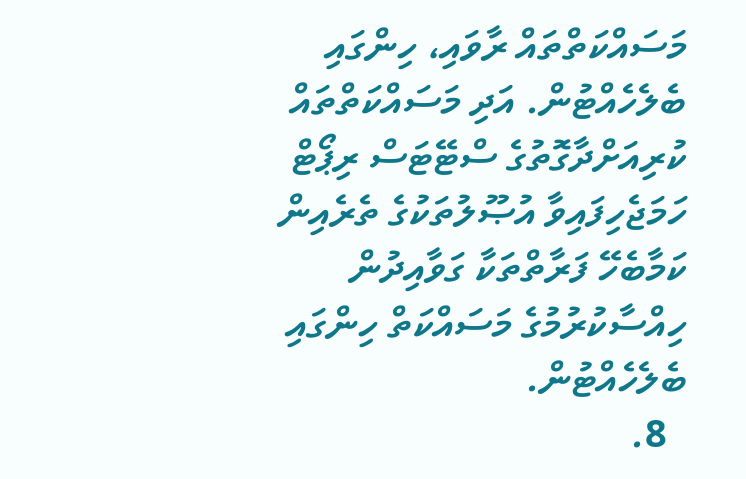މަސައްކަތްތައް ރާވައި، ހިންގައި ބެލެހެއްޓުން. އަދި މަސައްކަތްތައް ކުރިއަށްދާގޮތުގެ ސްޓޭޓަސް ރިޕޯޓް ހަމަޖެހިފައިވާ އުޞޫލުތަކުގެ ތެރެއިން ކަމާބެހޭ ފަރާތްތަކާ ގަވާއިދުން ހިއްސާކުރުމުގެ މަސައްކަތް ހިންގައި ބެލެހެއްޓުން.
  8.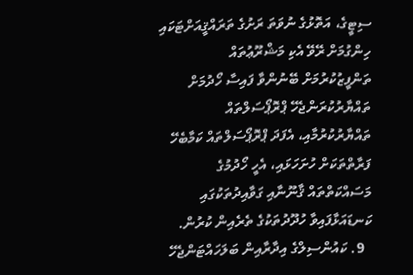ސިޓީގެ، އަތޮޅުގެ ނުވަތަ ރަށުގެ ތަރައްޤީއަށްޓަކައި ހިންގުމަށް ރޭވޭ އެކި މަޝްރޫޢުތައް ތަންފީޒުކުރުމަށް ބޭނުންވާ ފައިސާ ހޯދުމަށް ތައްޔާރުކުރަންޖެހޭ ޕްރޮޕޯސަލްތައް ތައްޔާރުކުރުމާއި، އެފަދަ ޕްރޮޕޯސަލްތައް ކަމާބެހޭ ފަރާތްތަކަށް ހުށަހަޅައި، އެހީ ހޯދުމުގެ މަސައްކަތްތައް ޤާނޫނާއި ގަވާއިދުތަކުގައި ކަނޑައަޅާފައިވާ ހުދޫދުތަކުގެ ތެރެއިން ކުރުން.
  9. ކައުންސިލްގެ އިދާރާއިން ބަލަހައްޓަންޖެހޭ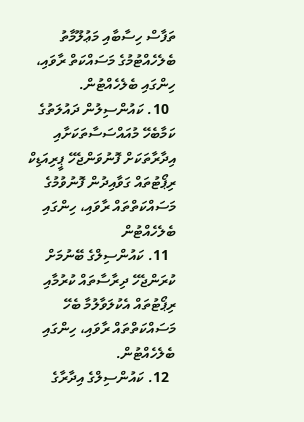ތަފާސް ހިސާބާއި މަޢުލޫމާތު ބެލެހެއްޓުމުގެ މަސައްކަތް ރާވައި، ހިންގައި ބެލެހެއްޓުން.
  10. ކައުންސިލުން ދައުލަތުގެ ކަމާބެހޭ މުއައްސަސާތަކަށާއި އިދާރާތަކަށް ފޮނުވަންޖެހޭ ޕީރިއަޑިކް ރިޕޯޓުތައް ގަވާއިދުން ފޮނުވުމުގެ މަސައްކަތްތައް ރާވައި، ހިންގައި ބެލެހެއްޓުން
  11. ކައުންސިލްގެ ބޭނުމަށް ކުރަންޖެހޭ ދިރާސާތައް ކުރުމާއި ރިޕޯޓުތައް އެކުލަވާލުމާ ބެހޭ މަސައްކަތްތައް ރާވައި، ހިންގައި ބެލެހެއްޓުން.
  12. ކައުންސިލްގެ އިދާރާގެ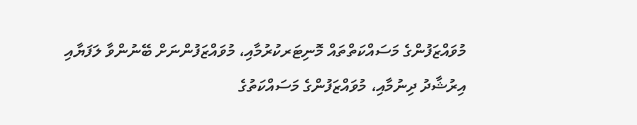މުވައްޒަފުންގެ މަސައްކަތްތައް މޮނިޓަރކުރުމާއި، މުވައްޒަފުންނަށް ބޭނުންވާ ލަފަޔާއި އިރުޝާދު ދިނުމާއި، މުވައްޒަފުންގެ މަސައްކަތުގެ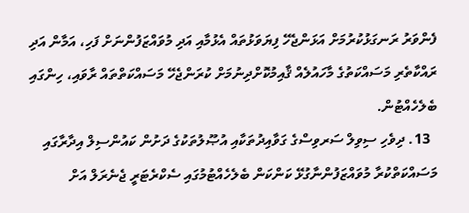ފެންވަރު ރަނގަޅުކުރުމަށް އަޅަންޖެހޭ ފިޔަވަޅުތައް އެޅުމާއި އަދި މުވައްޒަފުންނަށް ފަހި، އަމާން އަދި ރައްކާތެރި މަސައްކަތުގެ މާހައުލެއް ޤާއިމުކޮށްދިނުމަށް ކުރަންޖެހޭ މަސައްކަތްތައް ރާވައި، ހިންގައި ބެލެހެއްޓުން.
  13. ދިވެހި ސިވިލް ސަރވިސްގެ ގަވާއިދުތަކާއި އުޞޫލުތަކުގެ ދަށުން ކައުންސިލް އިދާރާގައި މަސައްކަތްކުރާ މުވައްޒަފުންނާގުޅޭ ކަންކަން ބެލެހެއްޓުމުގައި ސެކްރެޓަރީ ޖެނެރަލް އަށް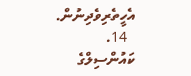އެހީތެރިވެދިނުން.
  14. ކައުންސިލްގެ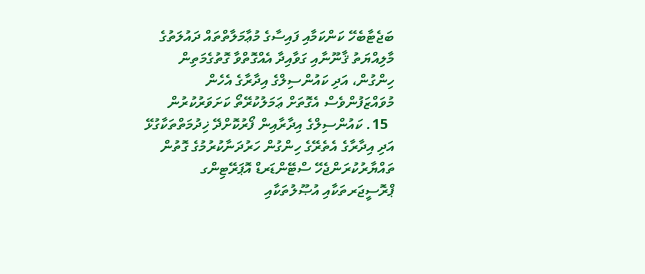ބަޖެޓާބެހޭ ކަންކަމާއި ފައިސާގެ މުޢާމަލާތްތައް ދައުލަތުގެ މާލިއްޔަތު ޤާނޫނާއި ގަވާއިދާ އެއްގޮތްވާ ގޮތުގެމަތިން ހިންގުން، އަދި ކައުންސިލްގެ އިދާރާގެ އެހެން މުވައްޒަފުންވެސް އެގޮތަށް ޢަމަލުކުރޭތޯ ކަށަވަރުކުރުން
  15. ކައުންސިލްގެ އިދާރާއިން ފޯރުކޮށްދޭ ޚިދުމަތްތަކާގުޅޭ އަދި އިދާރާގެ އެތެރޭގެ ހިންގުން ހަރުދަނާކުރުމުގެ ގޮތުން ތައްޔާރުކުރަންޖެހޭ ސްޓޭންޑަރޑް އޮޕަރޭޓިންގ ޕްރޮސީޖަރތަކާއި އުޞޫލުތަކާއި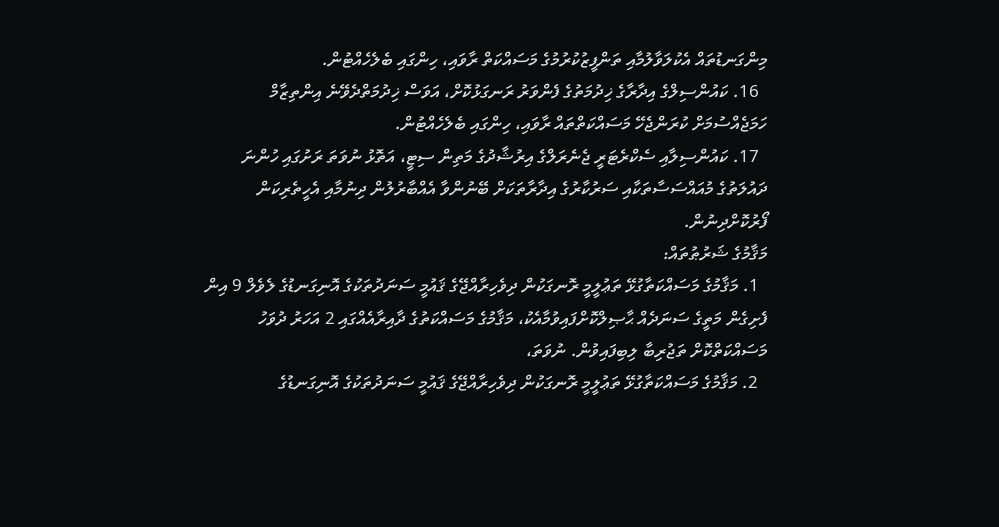މިންގަނޑުތައް އެކުލަވާލުމާއި ތަންފީޒުކުރުމުގެ މަސައްކަތް ރާވައި، ހިންގައި ބެލެހެއްޓުން.
  16. ކައުންސިލްގެ އިދާރާގެ ޚިދުމަތުގެ ފެންވަރު ރަނގަޅުކޮށް، އަވަސް ޚިދުމަތްދެވޭނެ އިންތިޒާމް ހަމަޖެއްސުމަށް ކުރަންޖެހޭ މަސައްކަތްތައް ރާވައި، ހިންގައި ބެލެހެއްޓުން.
  17. ކައުންސިލާއި ސެކްރެޓަރީ ޖެނެރަލްގެ އިރުޝާދުގެ މަތިން ސިޓީ، އަތޮޅު ނުވަތަ ރަށުގައި ހުންނަ ދައުލަތުގެ މުއައްސަސާތަކާއި ސަރުކާރުގެ އިދާރާތަކަށް ބޭނުންވާ އެއްބާރުލުން ދިނުމާއި އެހީތެރިކަން ފޯރުކޮށްދިނުން.
މަޤާމުގެ ޝަރުޠުތައް:
  1. މަޤާމުގެ މަސައްކަތާގުޅޭ ތަޢުލީމީ ރޮނގަކުން ދިވެހިރާއްޖޭގެ ޤައުމީ ސަނަދުތަކުގެ އޮނިގަނޑުގެ ލެވެލް 9 އިން ފެށިގެން މަތީގެ ސަނަދެއް ޙާޞިލްކޮށްފައިވުމާއެކު، މަޤާމުގެ މަސައްކަތުގެ ދާއިރާއެއްގައި 2 އަހަރު ދުވަހު މަސައްކަތްކޮށް ތަޖުރިބާ ލިބިފައިވުން. ނުވަތަ،
  2. މަޤާމުގެ މަސައްކަތާގުޅޭ ތަޢުލީމީ ރޮނގަކުން ދިވެހިރާއްޖޭގެ ޤައުމީ ސަނަދުތަކުގެ އޮނިގަނޑުގެ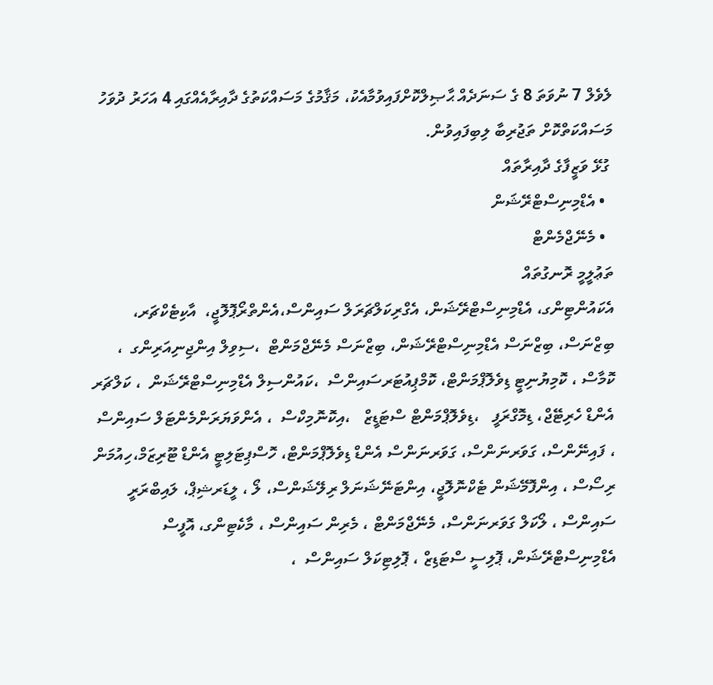ލެވެލް 7 ނުވަތަ 8 ގެ ސަނަދެއް ޙާޞިލްކޮށްފައިވުމާއެކު، މަޤާމުގެ މަސައްކަތުގެ ދާއިރާއެއްގައި 4 އަހަރު ދުވަހު މަސައްކަތްކޮށް ތަޖުރިބާ ލިބިފައިވުން.
 ގުޅޭ ވަޒީފާގެ ދާއިރާތައް
  • އެޑްމިނިސްޓްރޭޝަން
  • މެނޭޖްމެންޓް
ތަޢުލީމީ ރޮނގުތައް
އެކައުންޓިންގ، އެޑްމިނިސްޓްރޭޝަން، އެގްރިކަލްޗަރަލް ސައިންސް،އެންތްރޯޕޮލޮޖީ،  އާކިޓެކްޗަރ، ބިޒްނަސް، ބިޒްނަސް އެޑްމިނިސްޓްރޭޝަން، ބިޒްނަސް މެނޭޖްމަންޓް  ،ސިވިލް އިންޖިނިއަރިންގ  ، ކޮމާސް ، ކޮމިޔުނިޓީ ޑިވެލޮޕްމަންޓް، ކޮމްޕިއުޓަރސައިންސް  ،ކައުންސިލް އެޑްމިނިސްޓްރޭޝަން  ، ކަލްޗަރ އެންޑް ހެރިޓޭޖް، ޑިމޮގްރަފީ   ،ޑިވެލޮޕްމަންޓް ސްޓަޑީޒް   ،އިކޮނޮމިކްސް  ، އެންވަޔަރަންމެންޓަލް ސައިންސް ، ފައިނޭންސް، ގަވަރނަންސް، ގަވަރނަންސް އެންޑް ޑިވެލޮޕްމަންޓް، ހޮސްޕިޓަލިޓީ އެންޑް ޓޫރިޒަމް،ހިއުމަން ރިސޯސް ، އިންފޮމޭޝަން ޓެކްނޮލޮޖީ، އިންޓަނޭޝަނަލް ރިލޭޝަންސް، ލޯ ، ލީޑަރޝިޕް، ލައިބްރަރީ ސައިންސް ، ލޯކަލް ގަވަރނަންސް، މެނޭޖްމަންޓް ، މެރިން ސައިންސް ، މާކެޓިންގ، އޮފީސް އެޑްމިނިސްޓްރޭޝަން، ޕޮލިސީ ސްޓަޑިޒް ، ޕޮލިޓިކަލް ސައިންސް  ،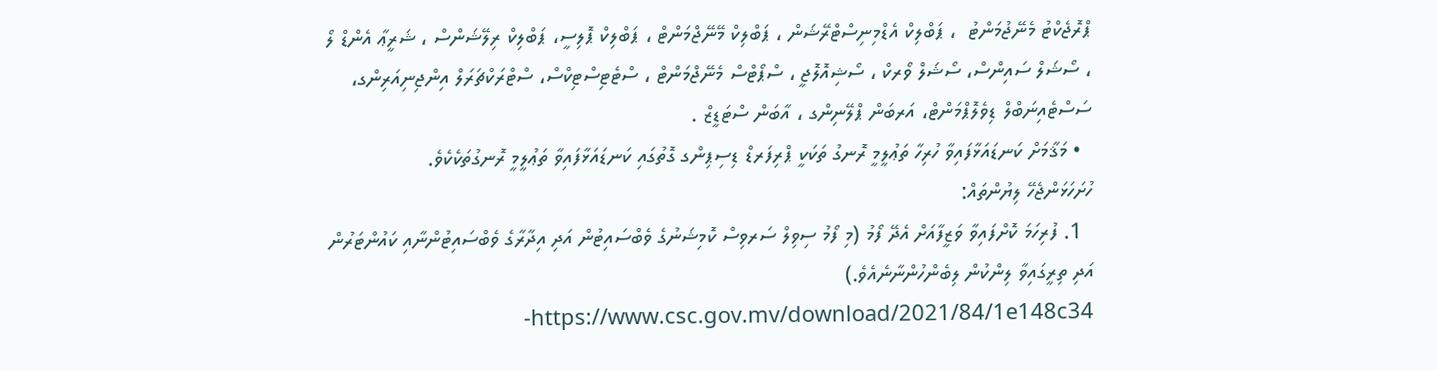ޕްރޮޖެކްޓު މެނޭޖުމަންޓު  ، ޕަބްލިކް އެޑްމިނިސްޓްރޭޝަން ، ޕަބްލިކް މޭނޭޖްމަންޓް ، ޕަބްލިކް ޕޮލިސީ، ޕަބްލިކް ރިލޭޝަންސް ، ޝަރީޢާ އެންޑް ލޯ ، ސޯޝަލް ސައިންސް، ސޯޝަލް ވޯރކް ، ސޯޝިއޮލޮޖީ ، ސްޕޯޓްސް މެނޭޖްމަންޓް ، ސްޓެޓިސްޓިކްސް، ސްޓްރަކްޗަރަލް އިންޖިނިއަރިންގ، ސަސްޓެއިނަބްލް ޑިވެލޮޕްމަންޓް، އަރބަން ޕްލޭނިންގ ، އާބަން ސްޓަޑީޒް .
  • މަޤާމަށް ކަނޑައަޅާފައިވާ ހުރިހާ ތަޢުލީމީ ރޮނގު ތަކަކީ ޕްރިފަރޑް ޑިސިޕިންގ ގޮތުގައި ކަނޑައަޅާފައިވާ ތަޢުލީމީ ރޮނގުތަކެކެވެ.
ހުށަހަޅަންޖެހޭ ލިޔުންތައް:
  1. ފުރިހަމަ ކޮށްފައިވާ ވަޒީފާއަށް އެދޭ ފޯމު (މި ފޯމު ސިވިލް ސަރވިސް ކޮމިޝަނުގެ ވެބްސައިޓުން އަދި އިދާރާގެ ވެބްސައިޓުންނާއި ކައުންޓަރުން އަދި ތިރީގައިވާ ލިންކުން ލިބެންހުންނާނެއެވެ.)  https://www.csc.gov.mv/download/2021/84/1e148c34-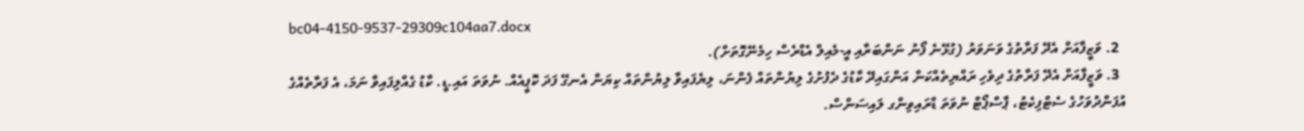bc04-4150-9537-29309c104aa7.docx
  2. ވަޒީފާއަށް އެދޭ ފަރާތުގެ ވަނަވަރު (ގުޅޭނެ ފޯނު ނަންބަރާއި އީ-މެއިލް އެޑްރެސް ހިމެނޭގޮތަށް).
  3. ވަޒީފާއަށް އެދޭ ފަރާތުގެ ދިވެހި ރައްޔިތެއްކަން އަންގައިދޭ ކާޑުގެ ދެފުށުގެ ލިޔުންތައް ފެންނަ، ލިޔެފައިވާ ލިޔުންތައް ކިޔަން އެނގޭ ފަދަ ކޮޕީއެއް. ނުވަތަ އައި.ޑީ. ކާޑު ގެއްލިފައިވާ ނަމަ، އެ ފަރާތެއްގެ އުފަންދުވަހުގެ ސެޓްފިކެޓު، ޕާސްޕޯޓް ނުވަތަ ޑްރައިވިންގ ލައިސަންސް.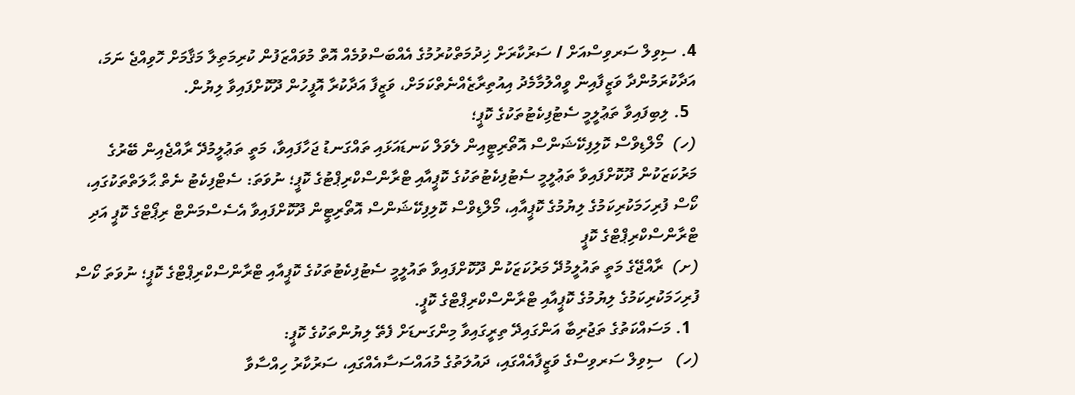4. ސިވިލް ސަރވިސްއަށް / ސަރުކާރަށް ޚިދުމަތްކުރުމުގެ އެއްބަސްވުމެއް އޮތް މުވައްޒަފުން ކުރިމަތިލާ މަޤާމަށް ހޮވިއްޖެ ނަމަ، އަދާކުރަމުންދާ ވަޒީފާއިން ވީއްލުމާމެދު އިއުތިރާޒެއްނެތްކަމަށް، ވަޒީފާ އަދާކުރާ އޮފީހުން ދޫކޮށްފައިވާ ލިޔުން.
  5. ލިބިފައިވާ ތަޢުލީމީ ސެޓުފިކެޓުތަކުގެ ކޮޕީ؛
(ހ)  މޯލްޑިވްސް ކޮލިފިކޭޝަންސް އޮތޯރިޓީއިން ލެވަލް ކަނޑައަޅައި ތައްގަނޑު ޖަހާފައިވާ، މަތީ ތަޢުލީމުދޭ ރާއްޖެއިން ބޭރުގެ މަރުކަޒަކުން ދޫކޮށްފައިވާ ތަޢުލީމީ ސެޓުފިކެޓުތަކުގެ ކޮޕީއާއި ޓްރާންސްކްރިޕްޓުގެ ކޮޕީ؛ ނުވަތަ: ސެޓްފިކެޓު ނެތް ޙާލަތްތަކުގައި، ކޯސް ފުރިހަމަކުރިކަމުގެ ލިޔުމުގެ ކޮޕީއާއި، މޯލްޑިވްސް ކޮލިފިކޭޝަންސް އޮތޯރިޓީން ދޫކޮށްފައިވާ އެސެސްމަންޓް ރިޕޯޓްގެ ކޮޕީ އަދި ޓްރާންސްކްރިޕްޓްގެ ކޮޕީ
(ށ)  ރާއްޖޭގެ މަތީ ތައުލީމުދޭ މަރުކަޒަކުން ދޫކޮށްފައިވާ ތައުލީމީ ސެޓުފިކެޓުތަކުގެ ކޮޕީއާއި ޓްރާންސްކްރިޕްޓްގެ ކޮޕީ؛ ނުވަތަ ކޯސް ފުރިހަމަކުރިކަމުގެ ލިޔުމުގެ ކޮޕީއާއި ޓްރާންސްކްރިޕްޓްގެ ކޮޕީ.
  1. މަސައްކަތުގެ ތަޖުރިބާ އަންގައިދޭ ތިރީގައިވާ މިންގަނޑަށް ފެތޭ ލިޔުންތަކުގެ ކޮޕީ:
(ހ)   ސިވިލް ސަރވިސްގެ ވަޒީފާއެއްގައި، ދައުލަތުގެ މުއައްސަސާއެއްގައި، ސަރުކާރު ހިއްސާވާ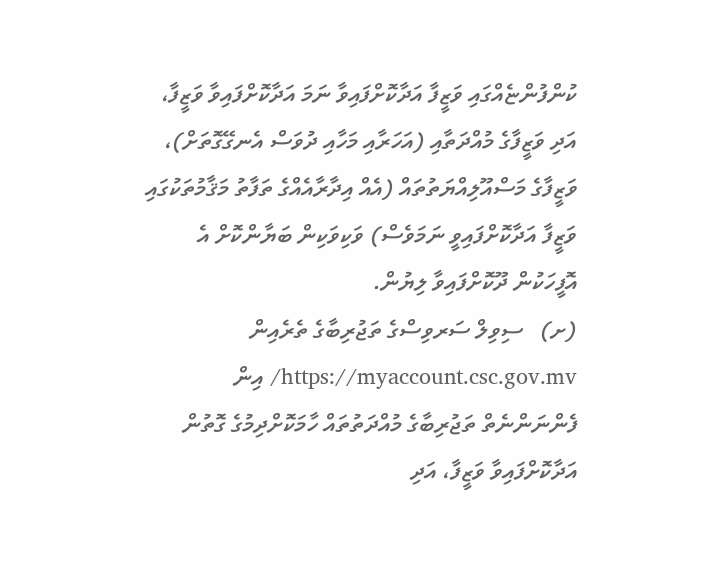ކުންފުންޏެއްގައި ވަޒީފާ އަދާކޮށްފައިވާ ނަމަ އަދާކޮށްފައިވާ ވަޒީފާ، އަދި ވަޒީފާގެ މުއްދަތާއި (އަހަރާއި މަހާއި ދުވަސް އެނގޭގޮތަށް)، ވަޒީފާގެ މަސްއޫލިއްޔަތުތައް (އެއް އިދާރާއެއްގެ ތަފާތު މަޤާމުތަކުގައި ވަޒީފާ އަދާކޮށްފައިވީ ނަމަވެސް) ވަކިވަކިން ބަޔާންކޮށް އެ އޮފީހަކުން ދޫކޮށްފައިވާ ލިޔުން.
(ށ)   ސިވިލް ސަރވިސްގެ ތަޖުރިބާގެ ތެރެއިން https://myaccount.csc.gov.mv/ އިން ފެންނަންނެތް ތަޖުރިބާގެ މުއްދަތުތައް ހާމަކޮށްދިމުގެ ގޮތުން އަދާކޮށްފައިވާ ވަޒީފާ، އަދި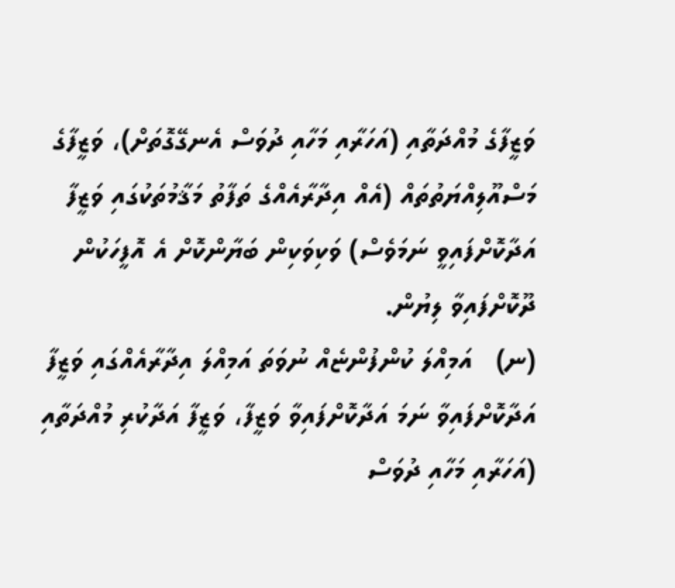ވަޒީފާގެ މުއްދަތާއި (އަހަރާއި މަހާއި ދުވަސް އެނގޭގޮތަށް)، ވަޒީފާގެ މަސްއޫލިއްޔަތުތައް (އެއް އިދާރާއެއްގެ ތަފާތު މަޤާމުތަކުގައި ވަޒީފާ އަދާކޮށްފައިވީ ނަމަވެސް) ވަކިވަކިން ބަޔާންކޮށް އެ އޮފީހަކުން ދޫކޮށްފައިވާ ލިޔުން.
(ނ)   އަމިއްލަ ކުންފުންޏެއް ނުވަތަ އަމިއްލަ އިދާރާއެއްގައި ވަޒީފާ އަދާކޮށްފައިވާ ނަމަ އަދާކޮށްފައިވާ ވަޒީފާ، ވަޒީފާ އަދާކުރި މުއްދަތާއި (އަހަރާއި މަހާއި ދުވަސް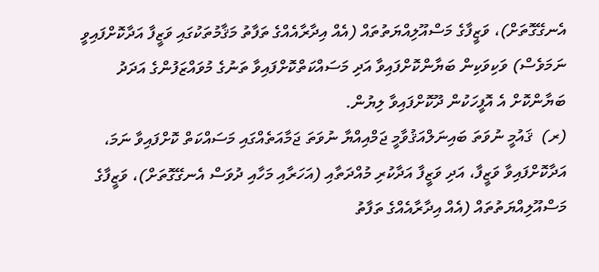އެނގޭގޮތަށް)، ވަޒީފާގެ މަސްއޫލިއްޔަތުތައް (އެއް އިދާރާއެއްގެ ތަފާތު މަޤާމުތަކުގައި ވަޒީފާ އަދާކޮށްފައިވީ ނަމަވެސް) ވަކިވަކިން ބަޔާންކޮށްފައިވާ އަދި މަސައްކަތްކޮށްފައިވާ ތަނުގެ މުވައްޒަފުންގެ އަދަދު ބަޔާންކޮށް އެ އޮފީހަކުން ދޫކޮށްފައިވާ ލިޔުން.
(ރ)  ޤައުމީ ނުވަތަ ބައިނަލްއަޤުވާމީ ޖަމްއިއްޔާ ނުވަތަ ޖަމާއަތެއްގައި މަސައްކަތް ކޮށްފައިވާ ނަމަ، އަދާކޮށްފައިވާ ވަޒީފާ، އަދި ވަޒީފާ އަދާކުރި މުއްދަތާއި (އަހަރާއި މަހާއި ދުވަސް އެނގޭގޮތަށް)، ވަޒީފާގެ މަސްއޫލިއްޔަތުތައް (އެއް އިދާރާއެއްގެ ތަފާތު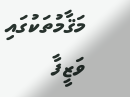މަޤާމުތަކުގައި ވަޒީފާ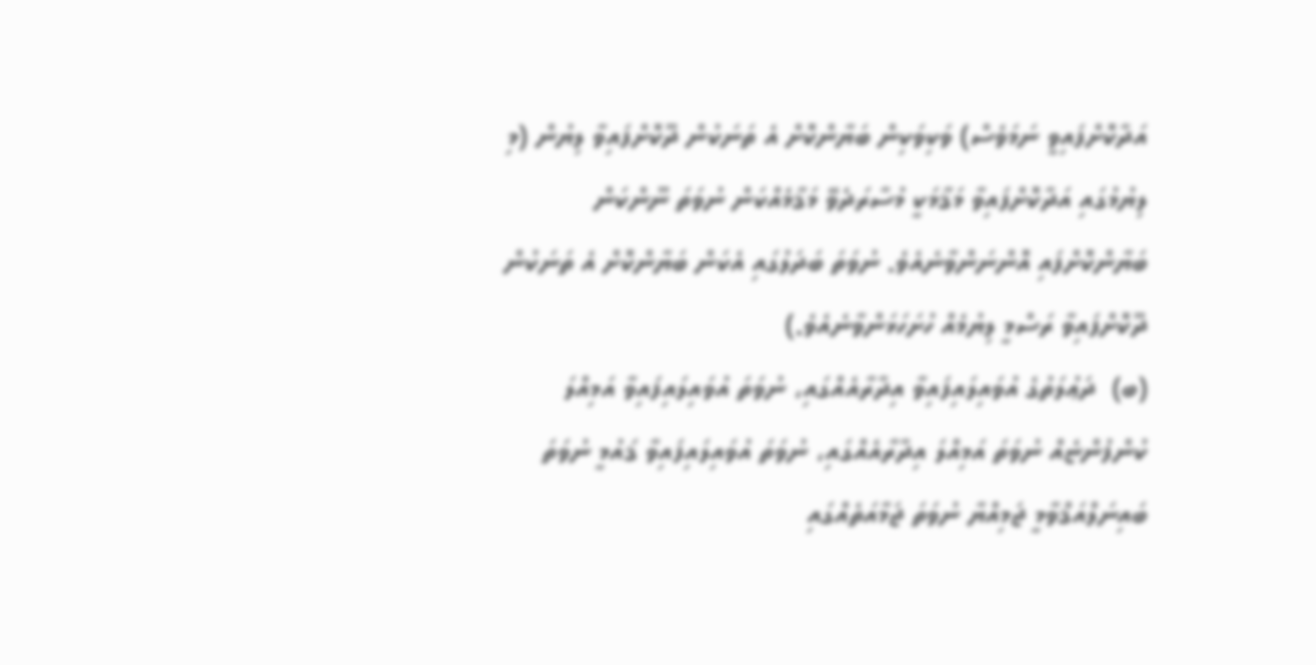އަދާކޮށްފައިވީ ނަމަވެސް) ވަކިވަކިން ބަޔާންކޮށް އެ ތަނަކުން ދޫކޮށްފައިވާ ލިޔުން (މި ލިޔުމުގައި އަދާކޮށްފައިވާ މަޤާމަކީ މުސާރަދެވޭ މަޤާމެއްކަން ނުވަތަ ނޫންކަން ބަޔާންކޮށްފައި އޮންނަންވާނެއެވެ. ނުވަތަ ބަދަލުގައި އެކަން ބަޔާންކޮށް އެ ތަނަކުން ދޫކޮށްފައިވާ ރަސްމީ ލިޔުމެއް ހުށަހަޅަންވާނެއެވެ.)
(ބ)  ދަޢުލަތުގެ އުވައިލައިފައިވާ އިދާރާއެއްގައި، ނުވަތަ އުވައިލައިފައިވާ އަމިއްލަ ކުންފުންޏެއް ނުވަތަ އަމިއްލަ އިދާރާއެއްގައި، ނުވަތަ އުވައިލައިފައިވާ ޤައުމީ ނުވަތަ ބައިނަލްއަޤްވާމީ ޖަމިއްޔާ ނުވަތަ ޖަމާއަތެއްގައި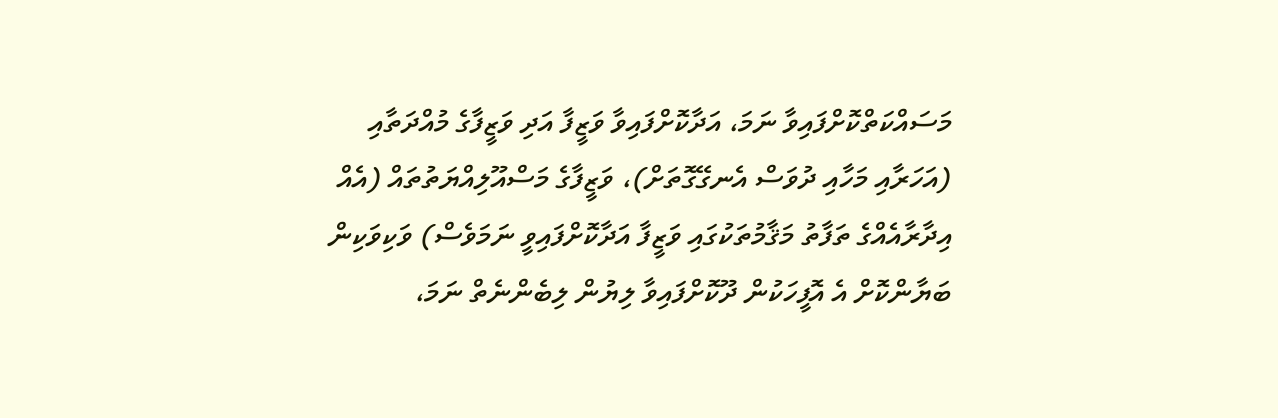މަސައްކަތްކޮށްފައިވާ ނަމަ، އަދާކޮށްފައިވާ ވަޒީފާ އަދި ވަޒީފާގެ މުއްދަތާއި (އަހަރާއި މަހާއި ދުވަސް އެނގޭގޮތަށް)، ވަޒީފާގެ މަސްއޫލިއްޔަތުތައް (އެއް އިދާރާއެއްގެ ތަފާތު މަޤާމުތަކުގައި ވަޒީފާ އަދާކޮށްފައިވީ ނަމަވެސް) ވަކިވަކިން ބަޔާންކޮށް އެ އޮފީހަކުން ދޫކޮށްފައިވާ ލިޔުން ލިބެންނެތް ނަމަ،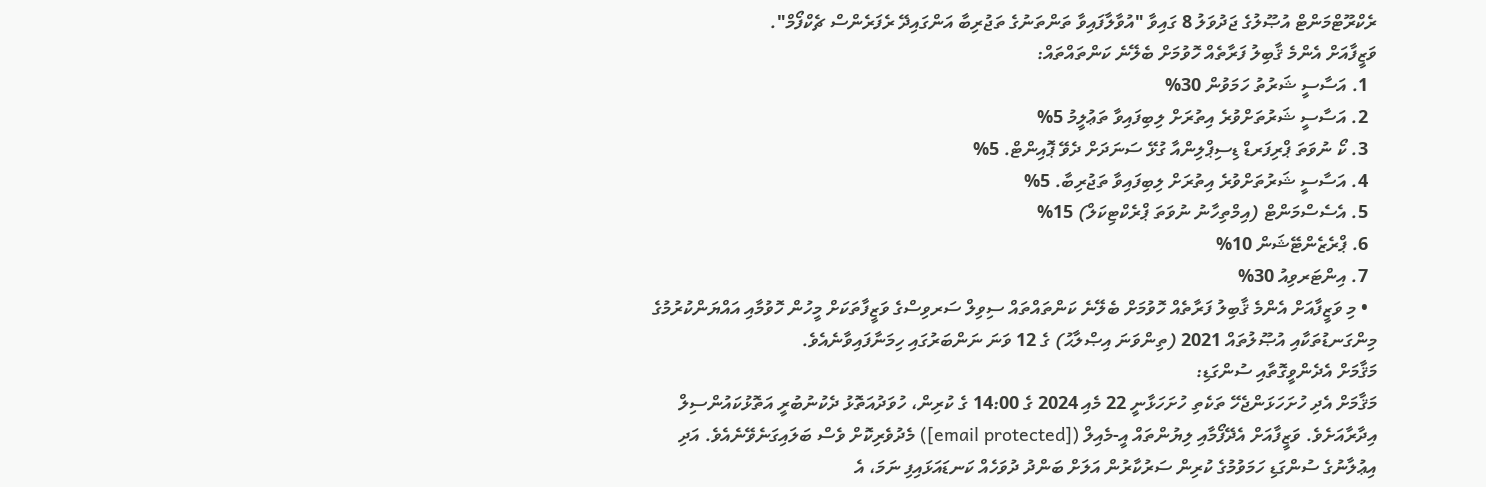ރެކްރޫޓްމަންޓް އުޞޫލުގެ ޖަދުވަލު 8 ގައިވާ "އުވާލާފައިވާ ތަންތަނުގެ ތަޖުރިބާ އަންގައިދޭ ރެފަރެންސް ޗެކްފޯމް".
ވަޒީފާއަށް އެންމެ ޤާބިލު ފަރާތެއް ހޮވުމަށް ބެލޭނެ ކަންތައްތައް:
  1. އަސާސީ ޝަރުތު ހަމަވުން 30%
  2. އަސާސީ ޝަރުތަށްވުރެ އިތުރަށް ލިބިފައިވާ ތަޢުލީމު 5%
  3. ކޯ ނުވަތަ ޕްރިފަރޑް ޑިސިޕްލިންއާ ގުޅޭ ސަނަދަށް ދެވޭ ޕޮއިންޓް. 5%
  4. އަސާސީ ޝަރުތަށްވުރެ އިތުރަށް ލިބިފައިވާ ތަޖުރިބާ. 5%
  5. އެސެސްމަންޓް (އިމްތިހާނު ނުވަތަ ޕްރެކްޓިކަލް) 15%
  6. ޕްރެޒެންޓޭޝަން 10%
  7. އިންޓަރވިއު 30%
  • މި ވަޒީފާއަށް އެންމެ ޤާބިލު ފަރާތެއް ހޮވުމަށް ބެލޭނެ ކަންތައްތައް ސިވިލް ސަރވިސްގެ ވަޒީފާތަކަށް މީހުން ހޮވުމާއި އައްޔަންކުރުމުގެ މިންގަނޑުތަކާއި އުޞޫލުތައް 2021 (ތިންވަނަ އިޞްލާޙު) ގެ 12 ވަނަ ނަންބަރުގައި ހިމަނާފައިވާނެއެވެ.
މަޤާމަށް އެދެންވީގޮތާއި ސުންގަޑި:
މަޤާމަށް އެދި ހުށަހަޅަންޖެހޭ ތަކެތި ހުށަހަޅާނީ 22 މެއި 2024 ގެ 14:00 ގެ ކުރިން، ހުވަދުއަތޮޅު ދެކުނުބުރީ އަތޮޅުކައުންސިލް އިދާރާއަށެވެ. ވަޒީފާއަށް އެދޭފޯމާއި ލިޔުންތައް އީ-މެއިލް ([email protected]) މެދުވެރިކޮށް ވެސް ބަލައިގަނެވޭނެއެވެ. އަދި އިޢުލާނުގެ ސުންގަޑި ހަމަވުމުގެ ކުރިން ސަރުކާރުން އަލަށް ބަންދު ދުވަހެއް ކަނޑައަޅައިފި ނަމަ، އެ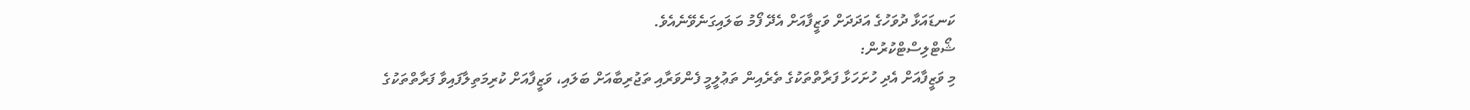ކަނޑައަޅާ ދުވަހުގެ އަދަދަށް ވަޒީފާއަށް އެދޭ ފޯމު ބަލައިގަނެވޭނެއެވެ.
ޝޯޓްލިސްޓްކުރުން:
މި ވަޒީފާއަށް އެދި ހުށަހަޅާ ފަރާތްތަކުގެ ތެރެއިން ތަޢުލީމީ ފެންވަރާއި ތަޖުރިބާއަށް ބަލައި، ވަޒީފާއަށް ކުރިމަތިލާފައިވާ ފަރާތްތަކުގެ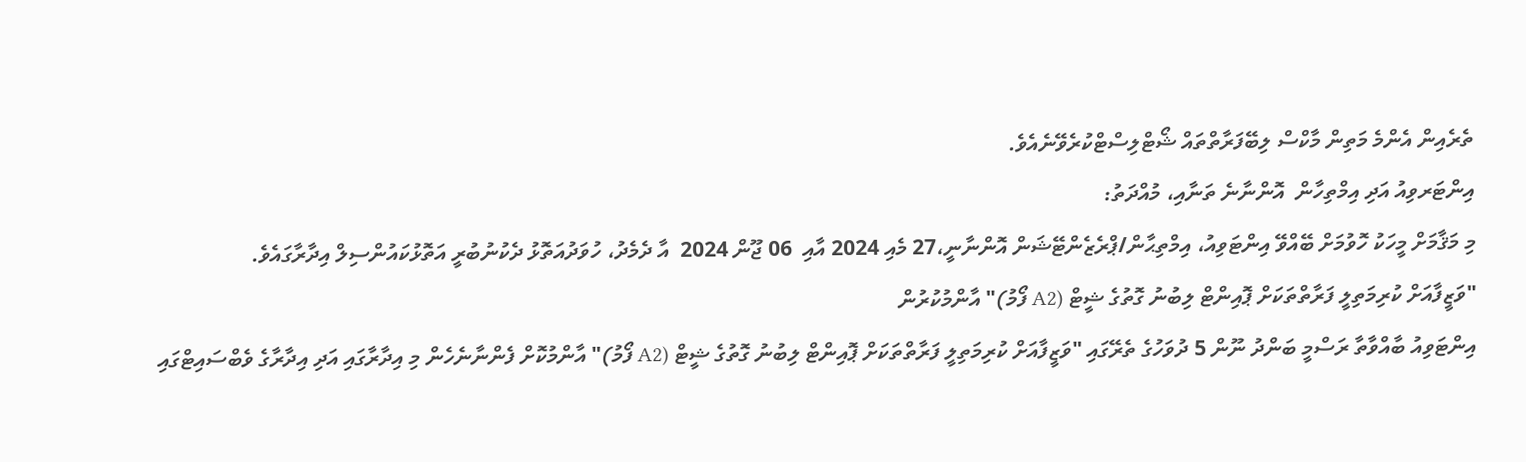ތެރެއިން އެންމެ މަތިން މާކްސް ލިބޭފަރާތްތައް ޝޯޓްލިސްޓްކުރެވޭނެއެވެ.
އިންޓަރވިއު އަދި އިމްތިހާން  އޮންނާނެ ތަނާއި، މުއްދަތު:
މި މަޤާމަށް މީހަކު ހޮވުމަށް ބޭއްވޭ އިންޓަވިއު، އިމްތިޙާން/ޕްރެޒެންޓޭޝަން އޮންނާނީ،27 މެއި 2024 އާއި  06 ޖޫން 2024  އާ ދެމެދު، ހުވަދުއަތޮޅު ދެކުނުބުރީ އަތޮޅުކައުންސިލް އިދާރާގައެވެ.
"ވަޒީފާއަށް ކުރިމަތިލީ ފަރާތްތަކަށް ޕޮއިންޓް ލިބުނު ގޮތުގެ ޝީޓް (A2 ފޯމު)" އާންމުކުރުން
އިންޓަވިއު ބާއްވާތާ ރަސްމީ ބަންދު ނޫން 5 ދުވަހުގެ ތެރޭގައި "ވަޒީފާއަށް ކުރިމަތިލީ ފަރާތްތަކަށް ޕޮއިންޓް ލިބުނު ގޮތުގެ ޝީޓް (A2 ފޯމު)" އާންމުކޮށް ފެންނާނެހެން މި އިދާރާގައި އަދި އިދާރާގެ ވެބްސައިޓްގައި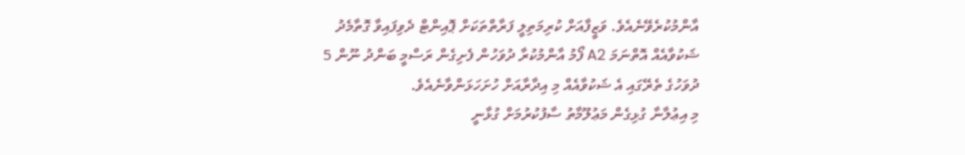އާންމުކުރެވޭނެއެވެ. ވަޒީފާއަށް ކުރިމަތިލީ ފަރާތްތަކަށް ޕޮއިންޓް ދެވިފައިވާ ގޮތާމެދު ޝަކުވާއެއް އޮތްނަމަ A2 ފޯމު އާންމުކުރާ ދުވަހުން ފެށިގެން ރަސްމީ ބަންދު ނޫން 5 ދުވަހުގެ ތެރޭގައި އެ ޝަކުވާއެއް މި އިދާރާއަށް ހުށަހަޅަންވާނެއެވެ.
މި އިޢުލާނާ ގުޅިގެން މަޢުލޫމާތު ސާފުކުރުމަށް ގުޅާނީ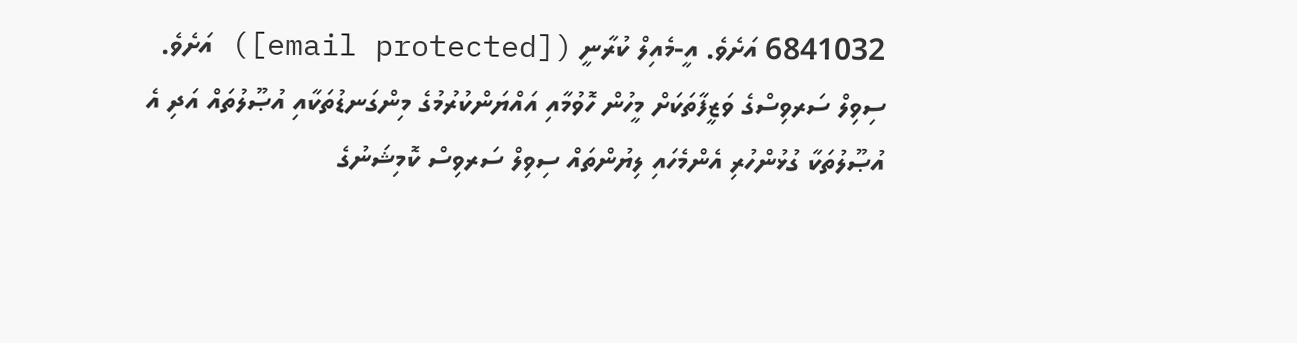6841032 އަށެވެ. އީ-މެއިލް ކުރާނީ ([email protected]) އަށެވެ.
ސިވިލް ސަރވިސްގެ ވަޒީފާތަކަށް މީހުން ހޮވުމާއި އައްޔަންކުރުމުގެ މިންގަނޑުތަކާއި އުޞޫލުތައް އަދި އެ އުޞޫލުތަކާ ގުޅުންހުރި އެންމެހައި ލިޔުންތައް ސިވިލް ސަރވިސް ކޮމިޝަނުގެ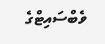ވެބްސައިޓްގެ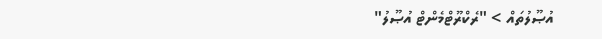އުޞޫލުތައް > "ރެކްރޫޓްމެންޓް އުޞޫލު"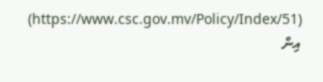(https://www.csc.gov.mv/Policy/Index/51) އިން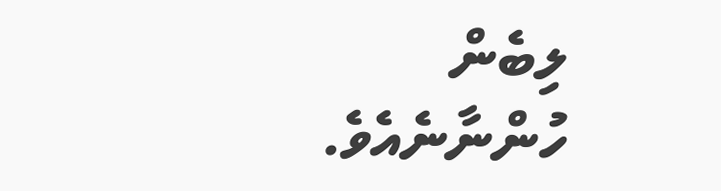ލިބެން ހުންނާނެއެވެ.